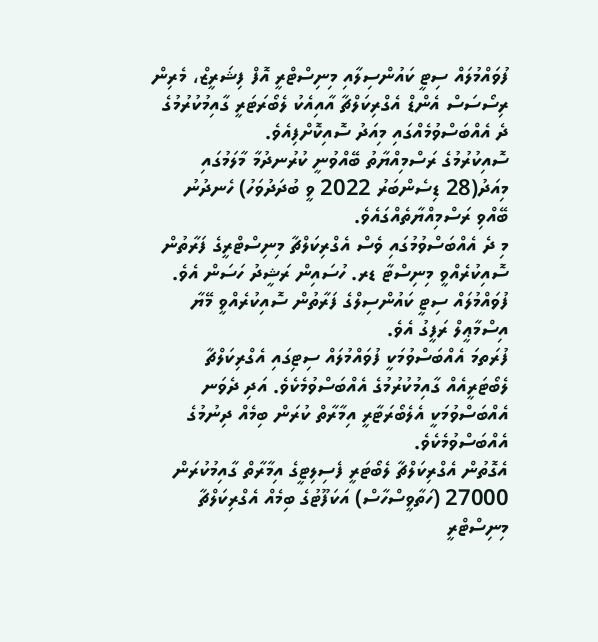ފުވައްމުލައް ސިޓީ ކައުންސިލާއި މިނިސްޓްރީ އޮފް ފިޝަރީޒް، މެރިން ރިސޯސަސް އެންޑް އެގްރިކަލްޗާ އާއިއެކު ލެބޯރަޓަރީ ގާއިމުކުރުމުގެ ދެ އެއްބަސްވުމެއްގައި މިއަދު ސޮއިކޮށްފިއެވެ.
ސޮއިކުރުމުގެ ރަސްމިއްޔާތު ބޭއްވުނީ ކުރުނދުމާ މާލަމުގައި މިއަދު(28 ޑިސެންބަރު 2022 ވީ ބުދަދުވަހު) ހެނދުނު ބޭއްވި ރަސްމިއްޔާތެއްގައެވެ.
މި ދެ އެއްބަސްވުމުގައި ވެސް އެގްރިކަލްޗާ މިނިސްޓްރީގެ ފަރާތުން ސޮއިކުރެއްވީ މިނިސްޓާ ޑރ. ހުސައިން ރަޝީދު ހަސަން އެވެ. ފުވައްމުލައް ސިޓީ ކައުންސިލްގެ ފަރާތުން ސޮއިކުރެއްވީ މޭޔާ އިސްމާޢީލް ރަފީގު އެވެ.
ފުރަތމަ އެއްބަސްވުމަކީ ފުވައްމުލައް ސިޓިގައި އެގްރިކަލްޗާ ލެބޯޓަރީއެއް ގާއިމުކުރުމުގެ އެއްބަސްވުމެކެވެ. އަދި ދެވަނ އެއްބަސްވުމަކީ އެލެބޯރަޓާރީ އިމާރާތް ކުރަން ބިމެއް ދިނުމުގެ އެއްބަސްވުމެކެވެ.
އެގޮތުން އެގްރިކަލްޗާ ލެބޯޓަރީ ފެސިލިޓީގެ އިމާރާތް ގާއިމުކުރަން 27000 (ހަތާވީސްހާސް) އަކަފޫޓުގެ ބިމެއް އެގްރިކަލްޗާ މިނިސްޓްރީ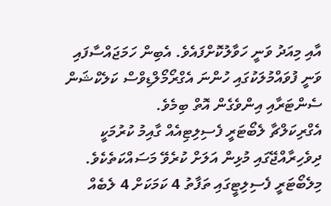އާއި މިއަދު ވަނީ ހަވާލުކޮށްފައެވެ. އެބިން ހަމަޖައްސާފައި ވަނީ ފުވައްމުލަކުގައި ހުންނަ އެގްރޯމޯލްޑިވްސް ކަލެކްޝަން ސެންޓަރާއި އިންވެގެން އޮތް ބިމެވެ.
އެގްރިކަލްޗާ ލެބޯޓަރީ ފެސިލިޓިއެއް ގާއިމު ކުރުމަކީ ދިވެހިރާއްޖޭގައި މުޅިން އަލަށް ކުރެވޭ މަސައްކަތެކެވެ. މިލެބޯޓަރީ ފެސިލިޓީގައި ތަފާތު 4 ކަމަކަށް 4 ލެބެއް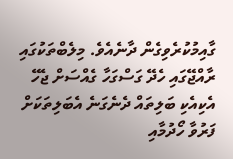ގާއިމުކުރެވިގެން ދާނެއެވެ. މިލެބްތަކުގައި ރާއްޖޭގައި ހެދޭ ގަސްގަހާ ގެއްސަށް ޖެހޭ އެކިއެކި ބަލިތައް ދެނެގަނެ އެބަލިތަކަށް ފަރުވާ ހޯދުމާއި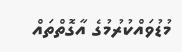މުޑުވައްކުރުމުގެ އާގޮތްތައް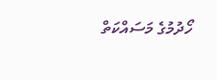ހޯދުމުގެ މަސައްކަތް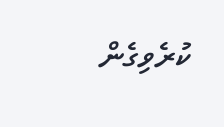ކުރެވިގެން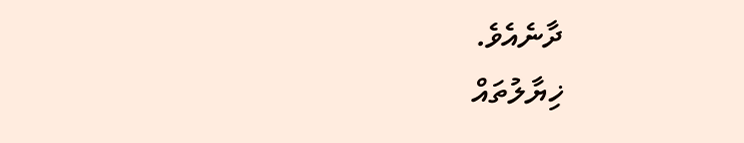ދާނެއެވެ.
ޚިޔާލުތައް